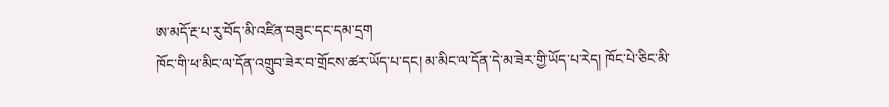ཨ་མདོ་རྔ་པ་རུ་བོད་མི་འཛིན་བཟུང་དང་དམ་དྲག
ཁོང་གི་ཕ་མིང་ལ་དོན་འགྲུབ་ཟེར་བ་གྲོངས་ཚར་ཡོད་པ་དང། མ་མིང་ལ་དོན་དེ་མ་ཟེར་གྱི་ཡོད་པ་རེད། ཁོང་པེ་ཅིང་མི་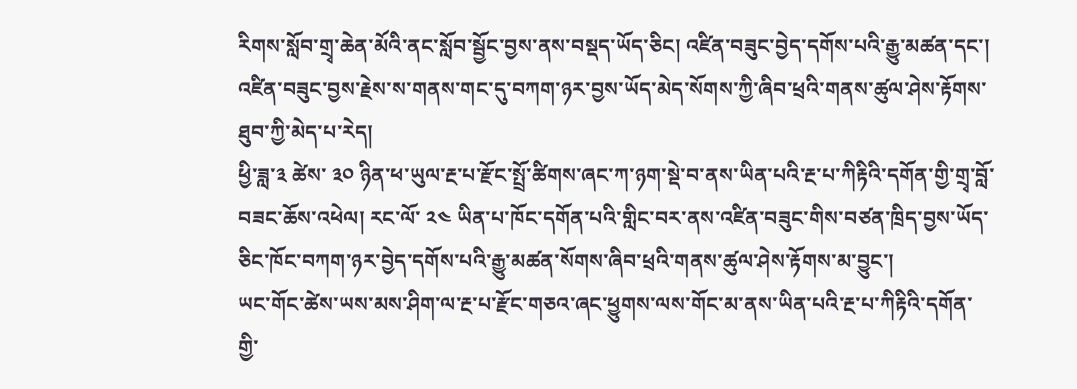རིགས་སློབ་གྲྭ་ཆེན་མོའི་ནང་སློབ་སྦྱོང་བྱས་ནས་བསྡད་ཡོད་ཅིང། འཛིན་བཟུང་བྱེད་དགོས་པའི་རྒྱུ་མཚན་དང་། འཛིན་བཟུང་བྱས་རྗེས་ས་གནས་གང་དུ་བཀག་ཉར་བྱས་ཡོད་མེད་སོགས་ཀྱི་ཞིབ་ཕྲའི་གནས་ཚུལ་ཤེས་རྟོགས་ཐུབ་ཀྱི་མེད་པ་རེད།
ཕྱི་ཟླ་༣ ཚེས་ ༣༠ ཉིན་ཕ་ཡུལ་རྔ་པ་རྫོང་སྤྲོ་ཚིགས་ཞང་ཀ་ཉག་སྡེ་བ་ནས་ཡིན་པའི་རྔ་པ་ཀིརྟིའི་དགོན་གྱི་གྲྭ་བློ་བཟང་ཆོས་འཕེལ། རང་ལོ་ ༢༤ ཡིན་པ་ཁོང་དགོན་པའི་གླིང་བར་ནས་འཛིན་བཟུང་གིས་བཙན་ཁྲིད་བྱས་ཡོད་ཅིང་ཁོང་བཀག་ཉར་བྱེད་དགོས་པའི་རྒྱུ་མཚན་སོགས་ཞིབ་ཕྲའི་གནས་ཚུལ་ཤེས་རྟོགས་མ་བྱུང་།
ཡང་གོང་ཚེས་ཡས་མས་ཤིག་ལ་རྔ་པ་རྫོང་གཅའ་ཞང་ཕྱུགས་ལས་གོང་མ་ནས་ཡིན་པའི་རྔ་པ་ཀིརྟིའི་དགོན་གྱི་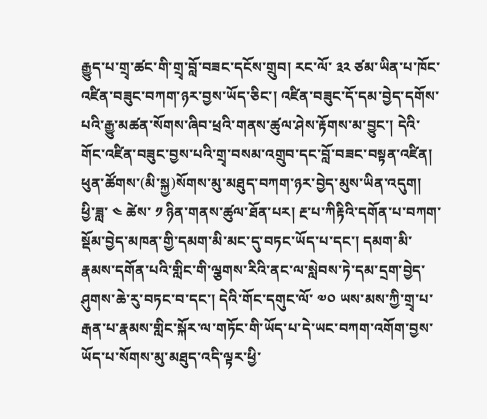རྒྱུད་པ་གྲྭ་ཚང་གི་གྲྭ་བློ་བཟང་དངོས་གྲུབ། རང་ལོ་ ༣༢ ཙམ་ཡིན་པ་ཁོང་འཛིན་བཟུང་བཀག་ཉར་བྱས་ཡོད་ཅིང་། འཛིན་བཟུང་དོ་དམ་བྱེད་དགོས་པའི་རྒྱུ་མཚན་སོགས་ཞིབ་ཕྲའི་གནས་ཚུལ་ཤེས་རྟོགས་མ་བྱུང་། དེའི་གོང་འཛིན་བཟུང་བྱས་པའི་གྲྭ་བསམ་འགྲུབ་དང་བློ་བཟང་བསྟན་འཛིན། ཕུན་ཚོགས་(མི་སྐྱ)སོགས་མུ་མཐུད་བཀག་ཉར་བྱེད་མུས་ཡིན་འདུག།
ཕྱི་ཟླ་ ༤ ཚེས་ ༡ ཉིན་གནས་ཚུལ་ཐོན་པར། རྔ་པ་ཀིརྟིའི་དགོན་པ་བཀག་སྡོམ་བྱེད་མཁན་གྱི་དམག་མི་མང་དུ་བཏང་ཡོད་པ་དང་། དམག་མི་རྣམས་དགོན་པའི་གླིང་གི་ལྕགས་རིའི་ནང་ལ་སླེབས་ཏེ་དམ་དྲག་བྱེད་ཤུགས་ཆེ་རུ་བཏང་བ་དང་། དེའི་གོང་དགུང་ལོ་ ༧༠ ཡས་མས་ཀྱི་གྲྭ་པ་རྒན་པ་རྣམས་གླིང་སྐོར་ལ་གཏོང་གི་ཡོད་པ་དེ་ཡང་བཀག་འགོག་བྱས་ཡོད་པ་སོགས་མུ་མཐུད་འདི་ལྟར་ཕྱི་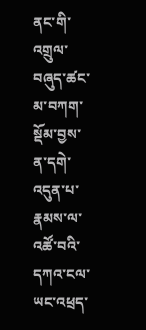ནང་གི་འགྲུལ་བཞུད་ཚང་མ་བཀག་སྡོམ་བྱས་ན་དགེ་འདུན་པ་རྣམས་ལ་འཚོ་བའི་དཀའ་ངལ་ཡང་འཕྲད་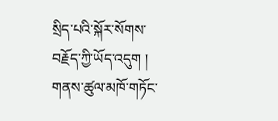སྲིད་པའི་སྐོར་སོགས་བརྗོད་ཀྱི་ཡོད་འདུག །
གནས་ཚུལ་མཁོ་གཏོང་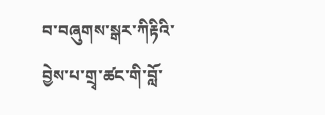བ་བཞུགས་སྒར་ཀིརྟིའི་བྱེས་པ་གྲྭ་ཚང་གི་བློ་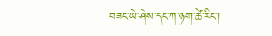བཟང་ཡེ་ཤེས་དང་ཀ་ཉག་ཚེ་རིང་།